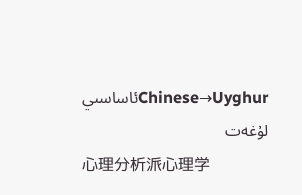Chinese→Uyghurئاساسىي لۇغەت
心理分析派心理学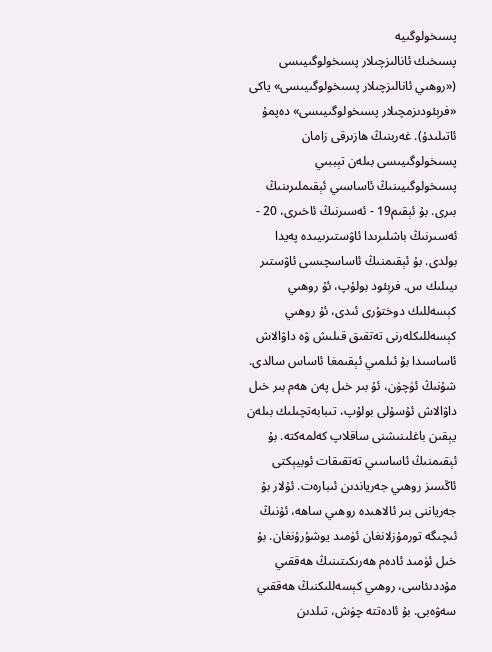پسىخولوگىيە
پسىخىك ئانالىزچىلار پسىخولوگىيىسى
(«روھىي ئانالىزچىلار پسىخولوگىيىسى» ياكى «فرېئودىزمچىلار پسىخولوگىيىسى» دەپمۇ ئاتىلىدۇ). غەربنىڭ ھازىرقى زامان پسىخولوگىيىسى بىلەن تېببىي پسىخولوگىيىنىڭ ئاساسىي ئېقىملىرىنىڭ بىرى. بۇ ئېقىم19 - ئەسىرنىڭ ئاخىرى، 20 - ئەسىرنىڭ باشلىرىدا ئاۋستىرىيىدە پەيدا بولدى. بۇ ئېقىمنىڭ ئاساسچىسى ئاۋستىر ىيىلىك س. فرېئود بولۇپ، ئۇ روھىي كېسەللىك دوختۇرى ئىدى، ئۇ روھىي كېسەللىكلەرنى تەتقىق قىلىش ۋە داۋالاش ئاساسىدا بۇ ئىلمىي ئېقىمغا ئاساس سالدى. شۇنىڭ ئۈچۈن، ئۇ بىر خىل پەن ھەم بىر خىل داۋالاش ئۇسۇلى بولۇپ، تىبابەتچىلىك بىلەن يېقىن باغلىنىشنى ساقلاپ كەلمەكتە. بۇ ئېقىمنىڭ ئاساسىي تەتقىقات ئوبيېكتى ئاڭسىز روھىي جەرياندىن ئىبارەت. ئۇلار بۇ جەرياننى بىر ئالاھىدە روھىي ساھە، ئۇنىڭ ئىچىگە تورمۇزلانغان ئۈمىد يوشۇرۇنغان. بۇ خىل ئۈمىد ئادەم ھەرىكىتىنىڭ ھەققىي مۇددىئاسى، روھىي كېسەللىكنىڭ ھەققىي سەۋەبى. بۇ ئادەتتە چۈش، تىلدىن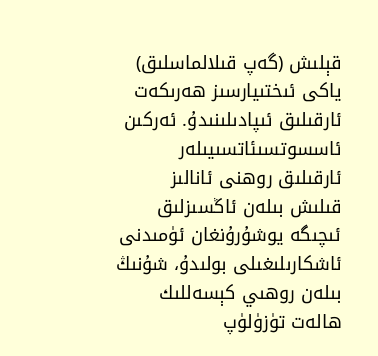قېلىش (گەپ قىلالماسلىق) ياكى ئىختىيارسىز ھەرىكەت ئارقىلىق ئىپادىلىنىدۇ. ئەركىن ئاسسوتسىئاتسىيىلەر ئارقىلىق روھنى ئانالىز قىلىش بىلەن ئاڭسىزلىق ئىچىگە يوشۇرۇنغان ئۈمىدنى ئاشكارىلىغىلى بولىدۇ، شۇنىڭ بىلەن روھىي كېسەللىك ھالەت تۈزۈلۈپ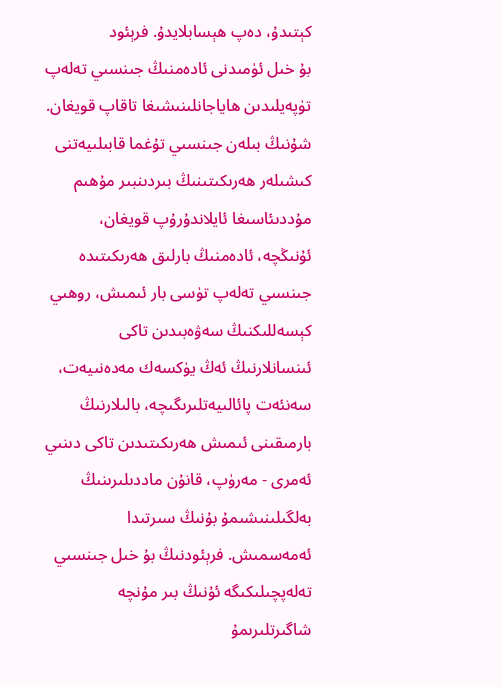كېتىدۇ، دەپ ھېسابلايدۇ. فرېئود
بۇ خىل ئۈمىدنى ئادەمنىڭ جىنسىي تەلەپ تۈپەيلىدىن ھاياجانلىنىشىغا تاقاپ قويغان. شۇنىڭ بىلەن جىنسىي تۇغما قابىلىيەتنى كىشىلەر ھەرىكىتىنىڭ بىردىنبىر مۇھىم مۇددىئاسىغا ئايلاندۇرۇپ قويغان، ئۇنىڭچە، ئادەمنىڭ بارلىق ھەرىكىتىدە جىنسىي تەلەپ تۈسى بار ئىمىش، روھىي كېسەللىكنىڭ سەۋەبىدىن تاكى ئىنسانلارنىڭ ئەڭ يۈكسەك مەدەنىيەت، سەنئەت پائالىيەتلىرىگىچە، بالىلارنىڭ بارمىقىنى ئىمىش ھەرىكىتىدىن تاكى دىنىي ئەمرى - مەرۈپ، قانۇن ماددىلىرىنىڭ بەلگىلىنىشىمۇ بۇنىڭ سىرتىدا ئەمەسمىش. فرېئودنىڭ بۇ خىل جىنسىي تەلەپچىلىكىگە ئۇنىڭ بىر مۇنچە شاگىرتلىرىمۇ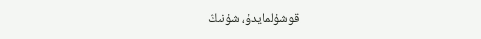قوشۇلمايدۇ، شۇنىڭ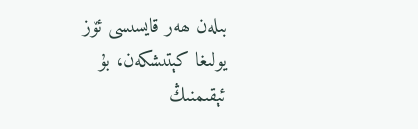بىلەن ھەر قايسىسى ئۆز يولىغا كېتىشكەن، بۇ ئېقىمنىڭ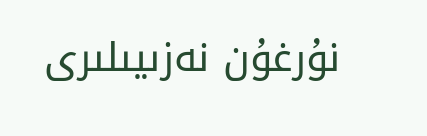نۇرغۇن نەزىيىلىرى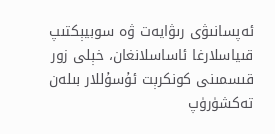ئەپسانىۋى رىۋايەت ۋە سوبيېكتىپ قىياسلارغا ئاساسلانغان، خېلى زور قىسمىنى كونكرېت ئۇسۇللار بىلەن تەكشۈرۈپ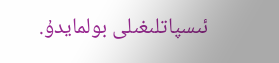ئىسپاتلىغىلى بولمايدۇ.